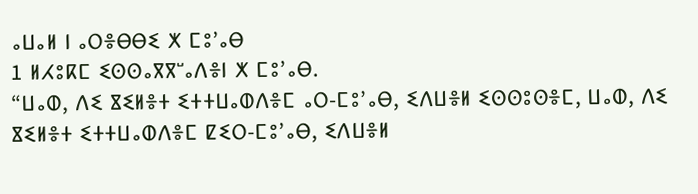ⴰⵡⴰⵍ ⵏ ⴰⵔⴻⴱⴱⵉ ⵅ ⵎⵓ’ⴰⴱ
1 ⵍⵃⵓⴽⵎ ⵉⵙⵙⴰⴳⴳⵯⴰⴷⴻⵏ ⵅ ⵎⵓ’ⴰⴱ.
“ⵡⴰⵀ, ⴷⵉ ⴵⵉⵍⴻⵜ ⵉⵜⵜⵡⴰⵀⴷⴻⵎ ⴰⵔ-ⵎⵓ’ⴰⴱ, ⵉⴷⵡⴻⵍ ⵉⵙⵙⵓⵙⴻⵎ, ⵡⴰⵀ, ⴷⵉ ⴵⵉⵍⴻⵜ ⵉⵜⵜⵡⴰⵀⴷⴻⵎ ⵇⵉⵔ-ⵎⵓ’ⴰⴱ, ⵉⴷⵡⴻⵍ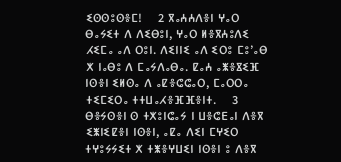ⵉⵙⵙⵓⵙⴻⵎ!    2 ⴳⴰⵄⵄⴷⴻⵏ ⵖⴰⵔ ⴱⴰⵢⵉⵜ ⴷ ⴷⵉⴱⵓⵏ, ⵖⴰⵔ ⵍⴻⴳⵄⵓⴷⵉ ⵃⵉⵎⴰ ⴰⴷ ⵔⵓⵏ. ⴷⵉⵏⵏⵉ ⴰⴷ ⵉⵔⵓ ⵎⵓ’ⴰⴱ ⵅ ⵏⴰⴱⵓ ⴷ ⵎⴰⵢⴷⴰⴱⴰ. ⵇⴰⵄ ⴰⵥⴻⴵⵉⴼ ⵏⵙⴻⵏ ⵉⵍⵙⴰ ⴷ ⴰⵇⴻⵛⵛⴰⵔ, ⵎⴰⵔⵔⴰ ⵜⵉⵎⵉⵔⴰ ⵜⵜⵡⴰⵃⴻⴼⴼⴻⵏⵜ.    3 ⴱⴻⵢⵙⴻⵏ ⵙ ⵜⵅⵓⵏⵛⴰⵢ ⵏ ⵡⴻⵛⴹⴰⵏ ⴷⴻⴳ ⵉⵥⵏⵉⵇⴻⵏ ⵏⵙⴻⵏ, ⴰⵇⴰ ⴷⵉⵏ ⵎⵖⵉⵔ ⵜⵖⵓⵢⵢⵉⵜ ⵅ ⵜⵥⴻⵖⵡⵉⵏ ⵏⵙⴻⵏ ⵓ ⴷⴻⴳ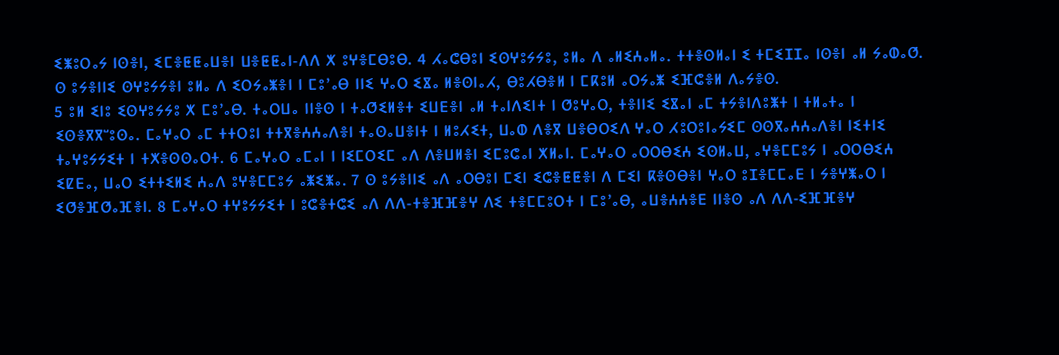ⵉⵥⵓⵔⴰⵢ ⵏⵙⴻⵏ, ⵉⵎⴻⵟⵟⴰⵡⴻⵏ ⵡⴻⵟⵟⴰⵏ-ⴷⴷ ⵅ ⵓⵖⴻⵎⴱⵓⴱ. 4 ⵃⴰⵛⴱⵓⵏ ⵉⵙⵖⵓⵢⵢⵓ, ⵓⵍⴰ ⴷ ⴰⵍⵉⵄⴰⵍⴰ. ⵜⵜⴻⵙⵍⴰⵏ ⵉ ⵜⵎⵉⵊⵊⴰ ⵏⵙⴻⵏ ⴰⵍ ⵢⴰⵀⴰⵚ. ⵙ ⵓⵢⴻⵏⵏⵉ ⵙⵖⵓⵢⵢⴻⵏ ⵓⵍⴰ ⴷ ⵉⵔⵢⴰⵥⴻⵏ ⵏ ⵎⵓ’ⴰⴱ ⵏⵏⵉ ⵖⴰⵔ ⵉⴵⴰ ⵍⴻⵙⵏⴰⵃ, ⴱⵓⵃⴱⴻⵍ ⵏ ⵎⴽⵓⵍ ⴰⵔⵢⴰⵥ ⵉⴼⵛⴻⵍ ⴷⴰⵢⴻⵙ.
5 ⵓⵍ ⵉⵏⵓ ⵉⵙⵖⵓⵢⵢⵓ ⵅ ⵎⵓ’ⴰⴱ. ⵜⴰⵔⵡⴰ ⵏⵏⴻⵙ ⵏ ⵜⴰⵚⵉⵍⴻⵜ ⵉⵡⴹⴻⵏ ⴰⵍ ⵜⴰⵏⴷⵉⵏⵜ ⵏ ⵚⵓⵖⴰⵔ, ⵜⴻⵏⵏⵉ ⵉⴵⴰⵏ ⴰⵎ ⵜⵢⴻⵏⴷⵓⵥⵜ ⵏ ⵜⵍⴰⵜⴰ ⵏ ⵉⵙⴻⴳⴳⵯⵓⵙⴰ. ⵎⴰⵖⴰⵔ ⴰⵎ ⵜⵜⵔⵓⵏ ⵜⵜⴳⴻⵄⵄⴰⴷⴻⵏ ⵜⴰⵙⴰⵡⴻⵏⵜ ⵏ ⵍⵓⵃⵉⵜ, ⵡⴰⵀ ⴷⴻⴳ ⵡⴻⴱⵔⵉⴷ ⵖⴰⵔ ⵃⵓⵔⵓⵏⴰⵢⵉⵎ ⵙⵙⴳⴰⵄⵄⴰⴷⴻⵏ ⵏⵉⵜⵏⵉ ⵜⴰⵖⵓⵢⵢⵉⵜ ⵏ ⵜⵅⴻⵙⵙⴰⵔⵜ. 6 ⵎⴰⵖⴰⵔ ⴰⵎⴰⵏ ⵏ ⵏⵉⵎⵔⵉⵎ ⴰⴷ ⴷⴻⵡⵍⴻⵏ ⵉⵎⵓⵛⴰⵏ ⵅⵍⴰⵏ. ⵎⴰⵖⴰⵔ ⴰⵔⵔⴱⵉⵄ ⵉⵙⵍⴰⵡ, ⴰⵖⴻⵎⵎⵓⵢ ⵏ ⴰⵔⵔⴱⵉⵄ ⵉⵇⴹⴰ, ⵡⴰⵔ ⵉⵜⵜⵉⵍⵉ ⵄⴰⴷ ⵓⵖⴻⵎⵎⵓⵢ ⴰⵥⵉⵥⴰ. 7 ⵙ ⵓⵢⴻⵏⵏⵉ ⴰⴷ ⴰⵔⴱⵓⵏ ⵎⵉⵏ ⵉⵛⴻⵟⵟⴻⵏ ⴷ ⵎⵉⵏ ⴽⴻⵙⴱⴻⵏ ⵖⴰⵔ ⵓⵊⴻⵎⵎⴰⴹ ⵏ ⵢⴻⵖⵥⴰⵔ ⵏ ⵉⵚⴻⴼⵚⴰⴼⴻⵏ. 8 ⵎⴰⵖⴰⵔ ⵜⵖⵓⵢⵢⵉⵜ ⵏ ⵓⵛⴻⵜⵛⵉ ⴰⴷ ⴷⴷ-ⵜⴻⴼⴼⴻⵖ ⴷⵉ ⵜⴻⵎⵎⵓⵔⵜ ⵏ ⵎⵓ’ⴰⴱ, ⴰⵡⴻⵄⵄⴻⴹ ⵏⵏⴻⵙ ⴰⴷ ⴷⴷ-ⵉⴼⴼⴻⵖ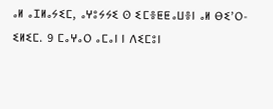ⴰⵍ ⴰⵊⵍⴰⵢⵉⵎ, ⴰⵖⵓⵢⵢⵉ ⵙ ⵉⵎⴻⵟⵟⴰⵡⴻⵏ ⴰⵍ ⴱⵉ’ⵔ-ⵉⵍⵉⵎ. 9 ⵎⴰⵖⴰⵔ ⴰⵎⴰⵏ ⵏ ⴷⵉⵎⵓⵏ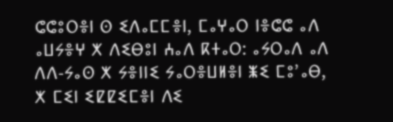ⵛⵛⵓⵔⴻⵏ ⵙ ⵉⴷⴰⵎⵎⴻⵏ, ⵎⴰⵖⴰⵔ ⵏⴻⵛⵛ ⴰⴷ ⴰⵡⵢⴻⵖ ⵅ ⴷⵉⴱⵓⵏ ⵄⴰⴷ ⴽⵜⴰⵔ: ⴰⵢⵔⴰⴷ ⴰⴷ ⴷⴷ-ⵢⴰⵙ ⵅ ⵢⴻⵏⵏⵉ ⵢⴰⵔⴻⵡⵍⴻⵏ ⵥⵉ ⵎⵓ’ⴰⴱ, ⵅ ⵎⵉⵏ ⵉⵇⵇⵉⵎⴻⵏ ⴷⵉ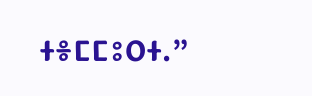ⵜⴻⵎⵎⵓⵔⵜ.”